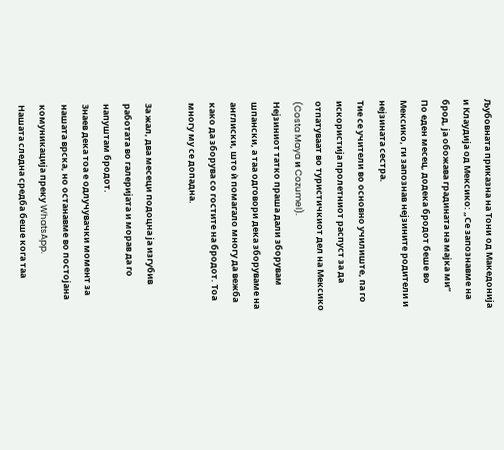Љубовната приказна на Тони од Македонија и Клаудија од Мексико: „Се запознавме на брод, ја обожава градината на мајка ми“
По еден месец, додека бродот беше во Мексико, ги запознав нејзините родители и нејзината сестра.
Тие се учители во основно училиште, па го искористија пролетниот распуст за да отпатуваат во туристичкиот дел на Мексико (Costa Maya и Cozumel).
Нејзиниот татко праша дали зборувам шпански, а таа одговори дека зборуваме на англиски, што ѝ помагало многу да вежба како да зборува со гостите на бродот. Тоа многу му се допадна.

За жал, два месеци подоцна ја изгубив работата во галеријата и морав да го напуштам бродот.
Знаев дека тоа е одлучувачки момент за нашата врска, но останавме во постојана комуникација преку WhatsApp.
Нашата следна средба беше кога таа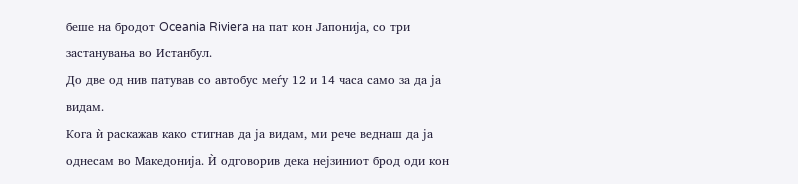беше на бродот Oceania Riviera на пат кон Јапонија, со три застанувања во Истанбул.
До две од нив патував со автобус меѓу 12 и 14 часа само за да ја видам.
Кога ѝ раскажав како стигнав да ја видам, ми рече веднаш да ја однесам во Македонија. Ѝ одговорив дека нејзиниот брод оди кон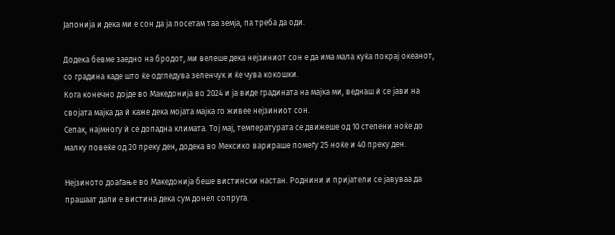Јапонија и дека ми е сон да ја посетам таа земја, па треба да оди.

Додека бевме заедно на бродот, ми велеше дека нејзиниот сон е да има мала куќа покрај океанот, со градина каде што ќе одгледува зеленчук и ќе чува кокошки.
Кога конечно дојде во Македонија во 2024 и ја виде градината на мајка ми, веднаш ѝ се јави на својата мајка да ѝ каже дека мојата мајка го живее нејзиниот сон.
Сепак, најмногу ѝ се допадна климата. Тој мај, температурата се движеше од 10 степени ноќе до малку повеќе од 20 преку ден, додека во Мексико варираше помеѓу 25 ноќе и 40 преку ден.

Нејзиното доаѓање во Македонија беше вистински настан. Роднини и пријатели се јавуваа да прашаат дали е вистина дека сум донел сопруга.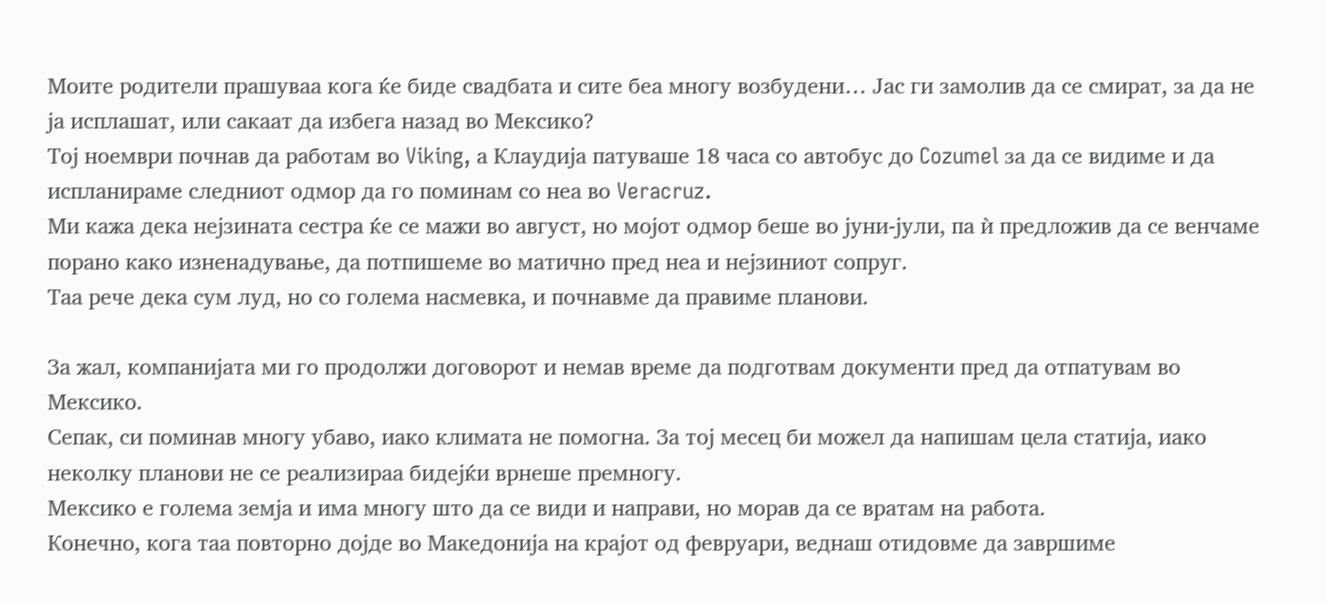Моите родители прашуваа кога ќе биде свадбата и сите беа многу возбудени… Јас ги замолив да се смират, за да не ја исплашат, или сакаат да избега назад во Мексико?
Тој ноември почнав да работам во Viking, а Клаудија патуваше 18 часа со автобус до Cozumel за да се видиме и да испланираме следниот одмор да го поминам со неа во Veracruz.
Ми кажа дека нејзината сестра ќе се мажи во август, но мојот одмор беше во јуни-јули, па ѝ предложив да се венчаме порано како изненадување, да потпишеме во матично пред неа и нејзиниот сопруг.
Таа рече дека сум луд, но со голема насмевка, и почнавме да правиме планови.

За жал, компанијата ми го продолжи договорот и немав време да подготвам документи пред да отпатувам во Мексико.
Сепак, си поминав многу убаво, иако климата не помогна. За тој месец би можел да напишам цела статија, иако неколку планови не се реализираа бидејќи врнеше премногу.
Мексико е голема земја и има многу што да се види и направи, но морав да се вратам на работа.
Конечно, кога таа повторно дојде во Македонија на крајот од февруари, веднаш отидовме да завршиме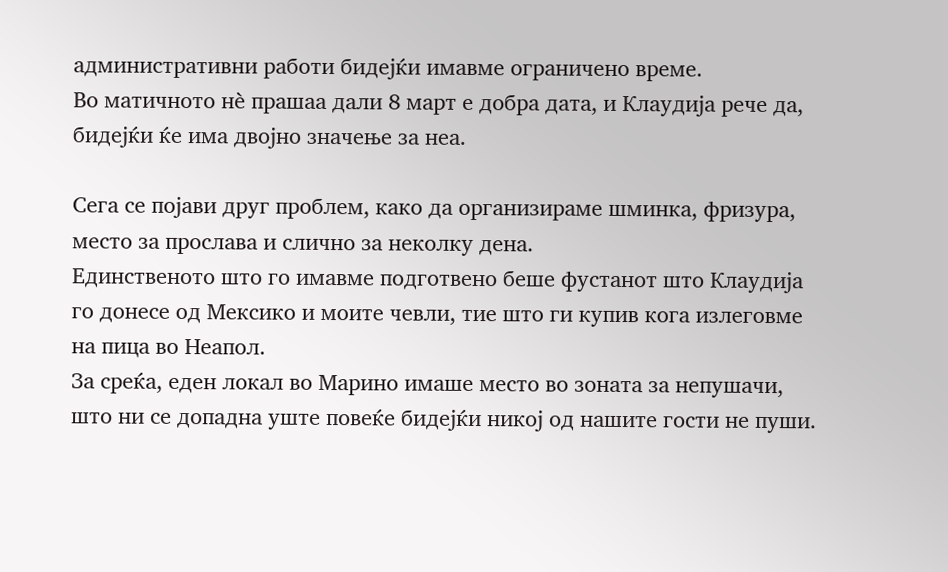административни работи бидејќи имавме ограничено време.
Во матичното нè прашаа дали 8 март е добра дата, и Клаудија рече да, бидејќи ќе има двојно значење за неа.

Сега се појави друг проблем, како да организираме шминка, фризура, место за прослава и слично за неколку дена.
Единственото што го имавме подготвено беше фустанот што Клаудија го донесе од Мексико и моите чевли, тие што ги купив кога излеговме на пица во Неапол.
За среќа, еден локал во Марино имаше место во зоната за непушачи, што ни се допадна уште повеќе бидејќи никој од нашите гости не пуши.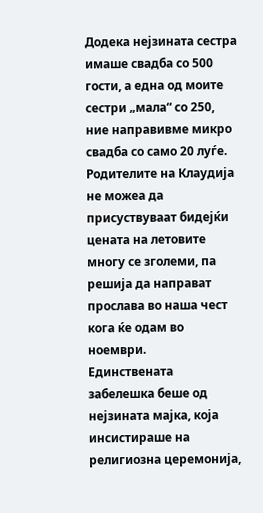Додека нејзината сестра имаше свадба со 500 гости, а една од моите сестри „мала“ со 250, ние направивме микро свадба со само 20 луѓе.
Родителите на Клаудија не можеа да присуствуваат бидејќи цената на летовите многу се зголеми, па решија да направат прослава во наша чест кога ќе одам во ноември.
Единствената забелешка беше од нејзината мајка, која инсистираше на религиозна церемонија,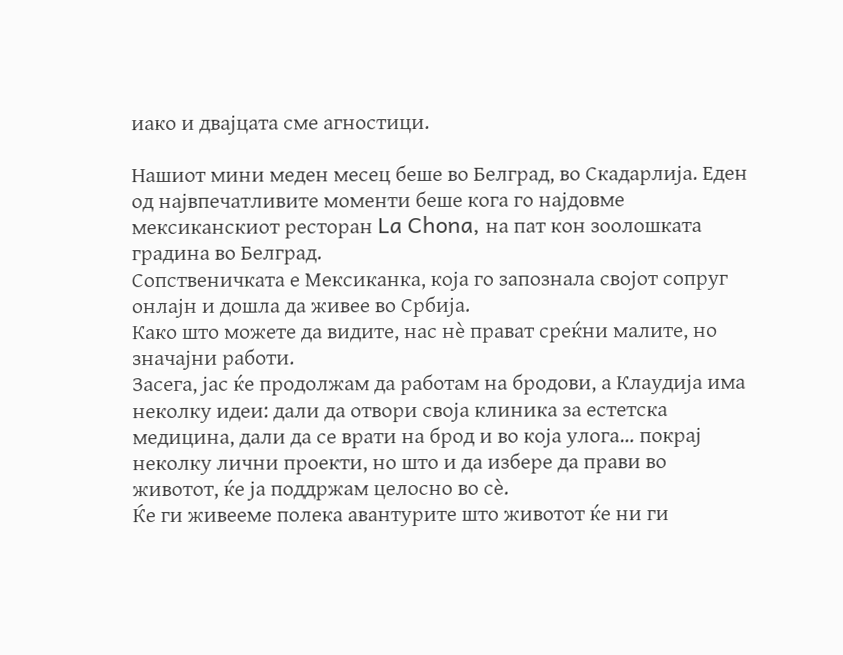иако и двајцата сме агностици.

Нашиот мини меден месец беше во Белград, во Скадарлија. Еден од највпечатливите моменти беше кога го најдовме мексиканскиот ресторан La Chona, на пат кон зоолошката градина во Белград.
Сопственичката е Мексиканка, која го запознала својот сопруг онлајн и дошла да живее во Србија.
Како што можете да видите, нас нè прават среќни малите, но значајни работи.
Засега, јас ќе продолжам да работам на бродови, а Клаудија има неколку идеи: дали да отвори своја клиника за естетска медицина, дали да се врати на брод и во која улога… покрај неколку лични проекти, но што и да избере да прави во животот, ќе ја поддржам целосно во сè.
Ќе ги живееме полека авантурите што животот ќе ни ги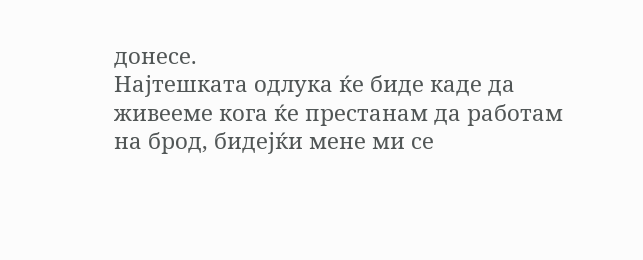донесе.
Најтешката одлука ќе биде каде да живееме кога ќе престанам да работам на брод, бидејќи мене ми се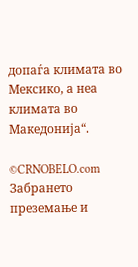допаѓа климата во Мексико, а неа климата во Македонија“.

©CRNOBELO.com Забрането преземање и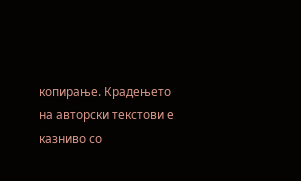копирање. Крадењето на авторски текстови е казниво со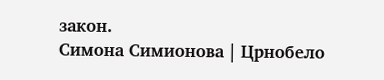закон.
Симона Симионова | Црнобело